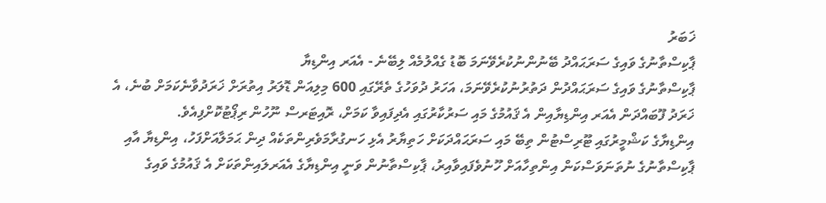ޚަބަރު
ޕާކިސްތާނުގެ ވައިގެ ސަރަޙައްދު ބޭނުންނުކުރެވޭނަމަ ބޮޑު ގެއްލުމެއް ލިބޭނެ - އެއަރ އިންޑިޔާ
ޕާކިސްތާނުގެ ވައިގެ ސަރަޙައްދުން ދަތުރުނުކުރެވޭނަމަ، އަހަރު ދުވަހުގެ ތެރޭގައި 600 މިލިއަން ޑޮލަރު އިތުރަށް ޚަރަދުވާނެކަމަށް ބުނެ، އެ ޚަރަދު ފޫބައްދަން އެއަރ އިންޑިޔާއިން އެ ޤައުމުގެ މައި ސަރުކާރުގައި އެދިފައިވާ ކަމަށް، ރޮއިޓަރސް ނޫހުން ރިޕޯޓުކޮށްފިއެވެ.
އިންޑިޔާގެ ކަޝްމީރުގައި ޓޫރިސްޓުން ތިބޭ މައި ސަރަޙައްދަކަށް ހަތިޔާރު އެޅި ހަނގުރާމަވެރިންތަކެއް ދިން ޙަމަލާއަށްފަހު، އިންޑިޔާ އާއި ޕާކިސްތާނުގެ ނުތަނަވަސްކަން އިންތިހާއަށް ހޫނުވެފައިވާއިރު، ޕާކިސްތާނުން ވަނީ އިންޑިޔާގެ އެއަރލައިންތަކަށް އެ ޤައުމުގެ ވައިގެ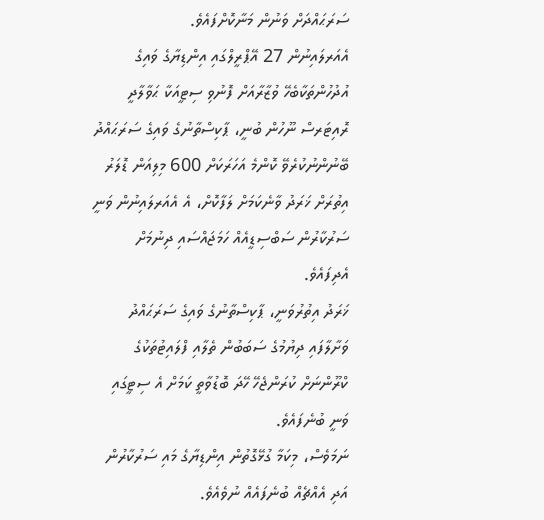ސަރަޙައްދަށް ވަނުން މަނާކޮށްފައެވެ.
އެއަރލައިނުން 27 އޭޕްރީލްގައި އިންޑިޔާގެ ވައިގެ އުދުހުންތަކާބެހޭ ވުޒާރާއަށް ފޮނުވި ސިޓީއަކާ ޙަވާލާދީ ރޮއިޓަރސް ނޫހުން ބުނީ، ޕާކިސްތާނުގެ ވައިގެ ސަރަޙައްދު ބޭނުންނުކުރެވޭ ކޮންމެ އަހަރަކަށް 600 މިލިއަން ޑޮލަރު އިތުރަށް ޚަރަދު ވާނެކަމަށް ލަފާކޮށް، އެ އެއަރލައިނުން ވަނީ ސަރުކާރުން ސަބްސިޑީއެއް ހަމަޖައްސައި ދިނުމަށް އެދިފައެވެ.
ޚަރަދު އިތުރުވަނީ، ޕާކިސްތާނުގެ ވައިގެ ސަރަޙައްދު ވަށާލާފައި ދިޔުމުގެ ސަބަބުން ތެލާއި ފްލައިޓުތަކުގެ ކްރޫންނަށް ކުރަންޖެހޭ ހޭދަ ބޮޑުވާތީ ކަމަށް އެ ސިޓީގައި ވަނީ ބުނެފައެވެ.
ނަމަވެސް، މިކަމާ ގުޅޭގޮތުން އިންޑިޔާގެ މައި ސަރުކާރުން އަދި އެއްޗެއް ބުނެފައެއް ނުވެއެވެ.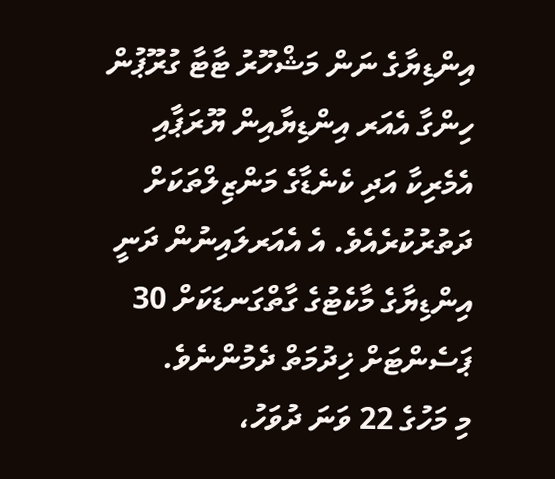އިންޑިޔާގެ ނަން މަޝްހޫރު ޓާޓާ ގުރޫޕުން ހިންގާ އެއަރ އިންޑިޔާއިން ޔޫރަޕާއި އެމެރިކާ އަދި ކެނެޑާގެ މަންޒިލްތަކަށް ދަތުރުކުރެއެވެ. އެ އެއަރލައިނުން ދަނީ އިންޑިޔާގެ މާކެޓުގެ ގާތްގަނޑަކަށް 30 ޕަސެންޓަށް ޚިދުމަތް ދެމުންނެވެ.
މި މަހުގެ 22 ވަނަ ދުވަހު،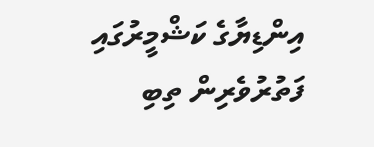އިންޑިޔާގެ ކަޝްމީރުގައި ފަތުރުވެރިން ތިބި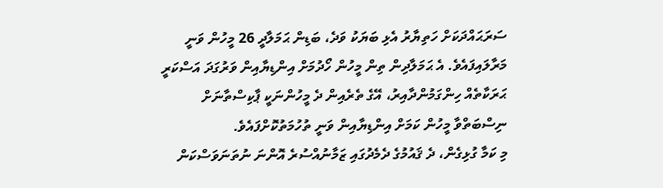ސަރަޙައްދަކަށް ހަތިޔާރު އެޅި ބަޔަކު ވަދެ، ބަޑިން ޙަމަލާދީ 26 މީހުން ވަނީ މަރާލައިފައެވެ. އެ ޙަމަލާދިން ތިން މީހުން ހޯދުމަށް އިންޑިޔާއިން ވަރުގަދަ އަސްކަރީ ޙަރަކާތެއް ހިންގަމުންދާއިރު، އޭގެ ތެރެއިން ދެ މީހުންނަކީ ޕާކިސްތާނަށް ނިސްބަތްވާ މީހުން ކަމަށް އިންޑިޔާއިން ވަނީ ތުހުމަތުކޮށްފައެވެ.
މި ކަމާ ގުޅިގެން، ދެ ޤައުމުގެ ދެމެދުގައި ޒަމާނުއްސުރެ އޮންނަ ނުތަނަވަސްކަން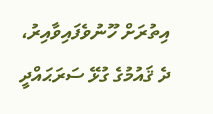އިތުރަށް ހޫނުވެފައިވާއިރު، ދެ ޤައުމުގެ ގުޅޭ ސަރަޙައްދީ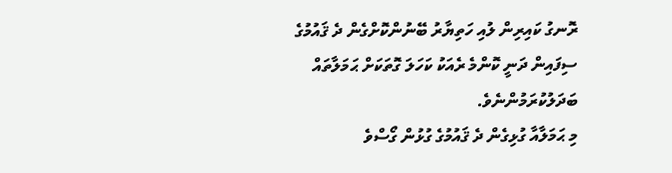ރޮނގު ކައިރިން ލުއި ހަތިޔާރު ބޭނުންކޮށްގެން ދެ ޤައުމުގެ ސިފައިން ދަނީ ކޮންމެ ރެއަކު ކަހަލަ ގޮތަކަށް ޙަމަލާތައް ބަދަލުކުރަމުންނެވެ.
މި ޙަމަލާއާ ގުޅިގެން ދެ ޤައުމުގެ ގުޅުން ގޯސްވެ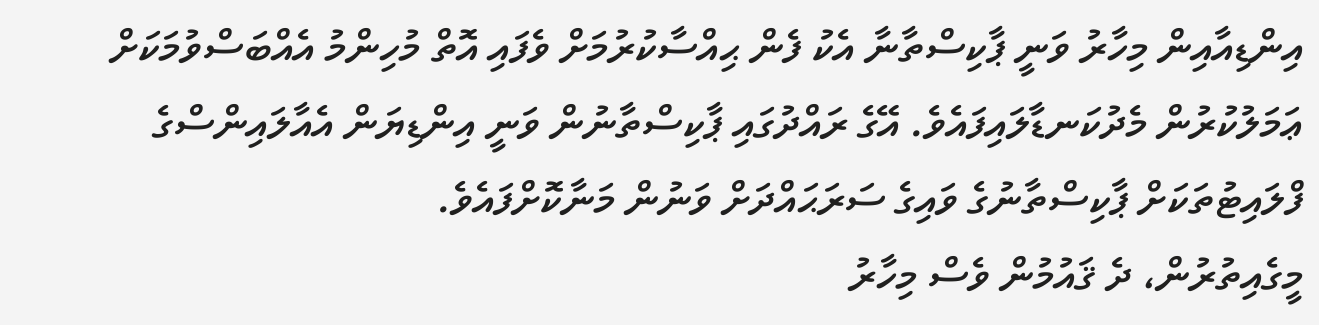އިންޑިއާއިން މިހާރު ވަނީ ޕާކިސްތާނާ އެކު ފެން ޙިއްސާކުރުމަށް ވެފައި އޮތް މުހިންމު އެއްބަސްވުމަކަށް ޢަމަލުކުރުން މެދުކަނޑާލައިފައެވެ. އޭގެ ރައްދުގައި ޕާކިސްތާނުން ވަނީ އިންޑިޔަން އެއާލައިންސްގެ ފްލައިޓުތަކަށް ޕާކިސްތާނުގެ ވައިގެ ސަރަޙައްދަށް ވަނުން މަނާކޮށްފައެވެ.
މީގެއިތުރުން، ދެ ޤައުމުން ވެސް މިހާރު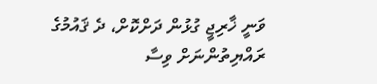ވަނީ ޚާރިޖީ ގުޅުން ދަށްކޮށް، ދެ ޤައުމުގެ ރައްޔިތުންނަށް ވިސާ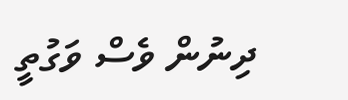ދިނުން ވެސް ވަގުތީ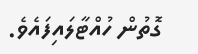ގޮތުން ހުއްޓާލައިފައެވެ.